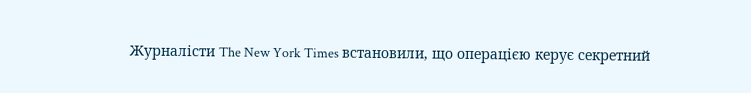Журналісти The New York Times встановили, що операцією керує секретний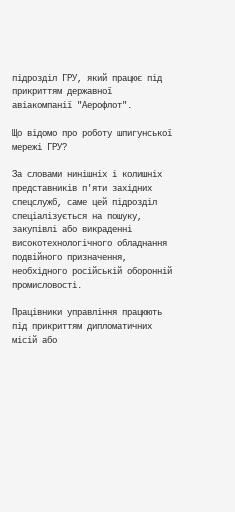підрозділ ГРУ, який працює під прикриттям державної авіакомпанії "Аерофлот".

Що відомо про роботу шпигунської мережі ГРУ?

За словами нинішніх і колишніх представників п'яти західних спецслужб, саме цей підрозділ спеціалізується на пошуку, закупівлі або викраденні високотехнологічного обладнання подвійного призначення, необхідного російській оборонній промисловості.

Працівники управління працюють під прикриттям дипломатичних місій або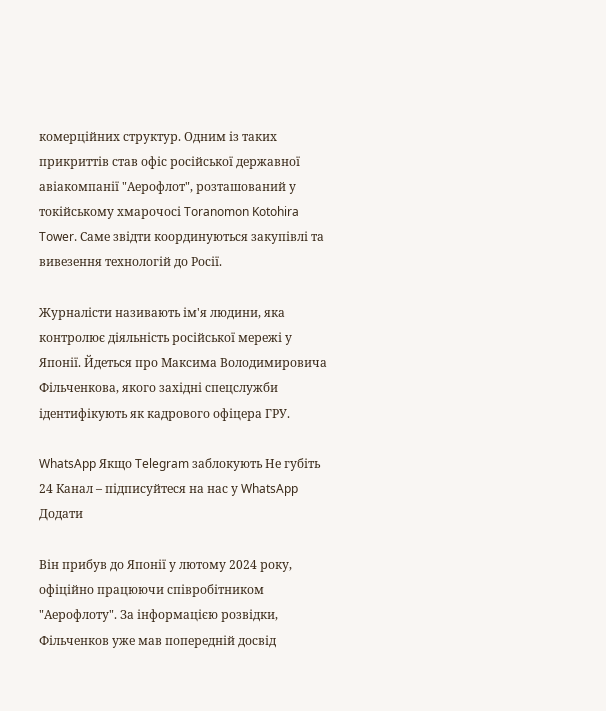комерційних структур. Одним із таких прикриттів став офіс російської державної авіакомпанії "Аерофлот", розташований у токійському хмарочосі Toranomon Kotohira Tower. Саме звідти координуються закупівлі та вивезення технологій до Росії.

Журналісти називають ім'я людини, яка контролює діяльність російської мережі у Японії. Йдеться про Максима Володимировича Фільченкова, якого західні спецслужби ідентифікують як кадрового офіцера ГРУ.

WhatsApp Якщо Telegram заблокують Не губіть 24 Канал – підписуйтеся на нас у WhatsApp Додати

Він прибув до Японії у лютому 2024 року, офіційно працюючи співробітником "Аерофлоту". За інформацією розвідки, Фільченков уже мав попередній досвід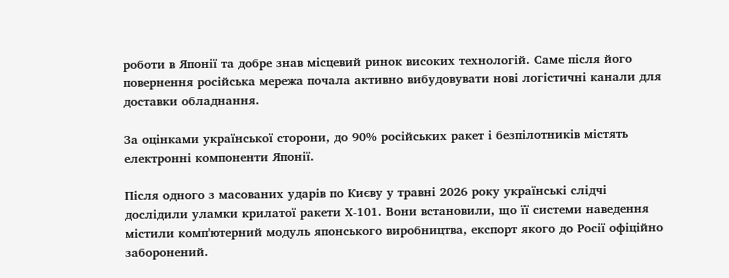роботи в Японії та добре знав місцевий ринок високих технологій. Саме після його повернення російська мережа почала активно вибудовувати нові логістичні канали для доставки обладнання.

За оцінками української сторони, до 90% російських ракет і безпілотників містять електронні компоненти Японії.

Після одного з масованих ударів по Києву у травні 2026 року українські слідчі дослідили уламки крилатої ракети Х-101. Вони встановили, що її системи наведення містили комп'ютерний модуль японського виробництва, експорт якого до Росії офіційно заборонений.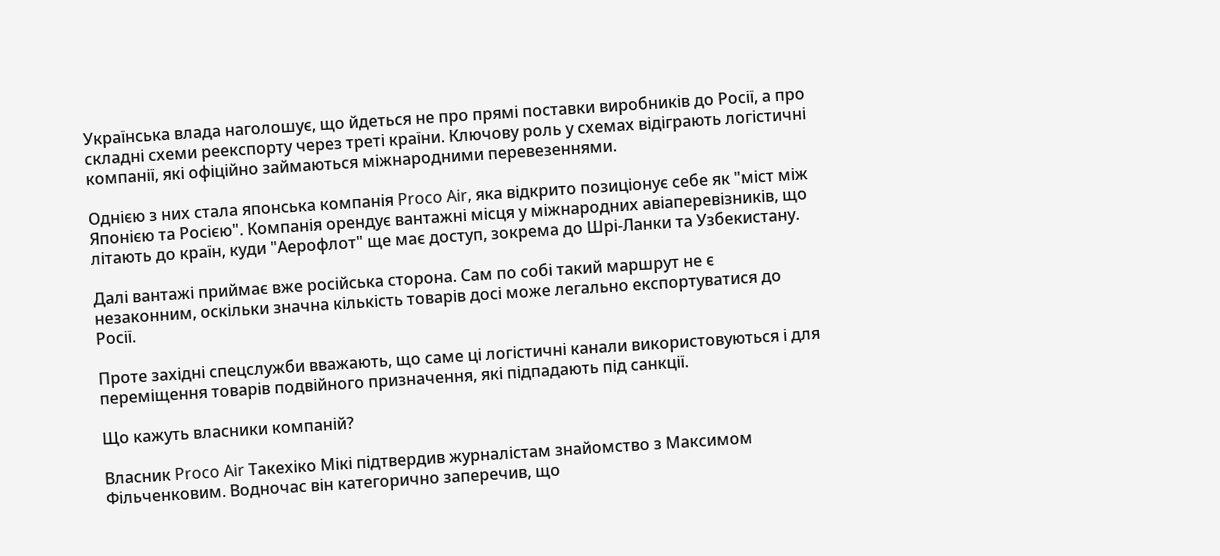Українська влада наголошує, що йдеться не про прямі поставки виробників до Росії, а про складні схеми реекспорту через треті країни. Ключову роль у схемах відіграють логістичні компанії, які офіційно займаються міжнародними перевезеннями.

Однією з них стала японська компанія Proco Air, яка відкрито позиціонує себе як "міст між Японією та Росією". Компанія орендує вантажні місця у міжнародних авіаперевізників, що літають до країн, куди "Аерофлот" ще має доступ, зокрема до Шрі-Ланки та Узбекистану.

Далі вантажі приймає вже російська сторона. Сам по собі такий маршрут не є незаконним, оскільки значна кількість товарів досі може легально експортуватися до Росії.

Проте західні спецслужби вважають, що саме ці логістичні канали використовуються і для переміщення товарів подвійного призначення, які підпадають під санкції.

Що кажуть власники компаній?

Власник Proco Air Такехіко Мікі підтвердив журналістам знайомство з Максимом Фільченковим. Водночас він категорично заперечив, що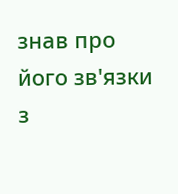знав про його зв'язки з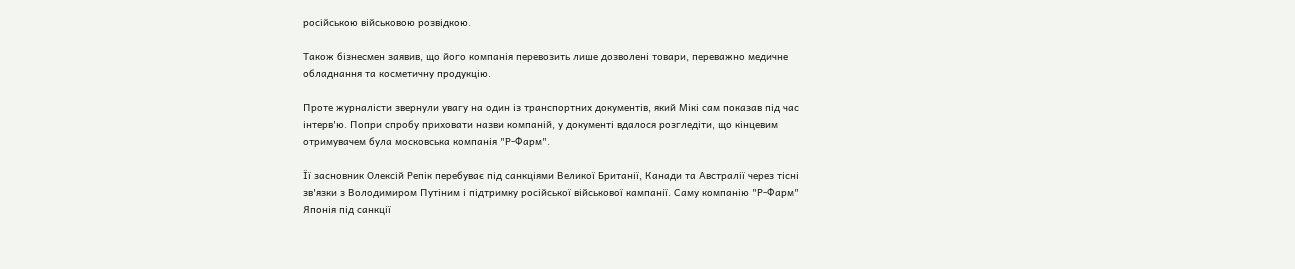російською військовою розвідкою.

Також бізнесмен заявив, що його компанія перевозить лише дозволені товари, переважно медичне обладнання та косметичну продукцію.

Проте журналісти звернули увагу на один із транспортних документів, який Мікі сам показав під час інтерв'ю. Попри спробу приховати назви компаній, у документі вдалося розгледіти, що кінцевим отримувачем була московська компанія "Р-Фарм".

Її засновник Олексій Репік перебуває під санкціями Великої Британії, Канади та Австралії через тісні зв'язки з Володимиром Путіним і підтримку російської військової кампанії. Саму компанію "Р-Фарм" Японія під санкції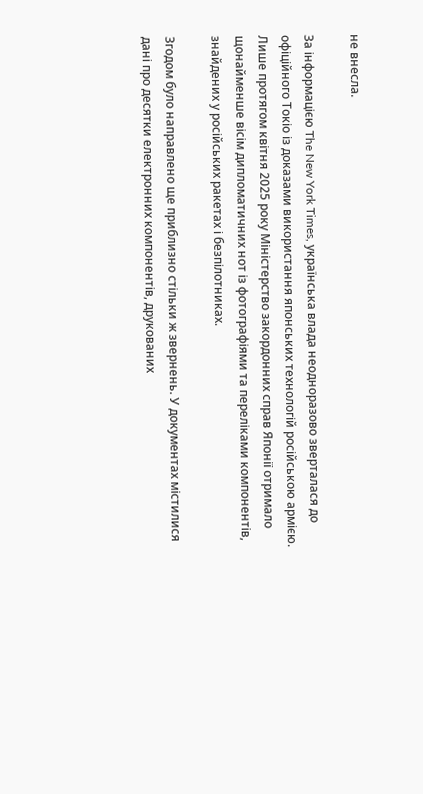не внесла.

За інформацією The New York Times, українська влада неодноразово зверталася до офіційного Токіо із доказами використання японських технологій російською армією. Лише протягом квітня 2025 року Міністерство закордонних справ Японії отримало щонайменше вісім дипломатичних нот із фотографіями та переліками компонентів, знайдених у російських ракетах і безпілотниках.

Згодом було направлено ще приблизно стільки ж звернень. У документах містилися дані про десятки електронних компонентів, друкованих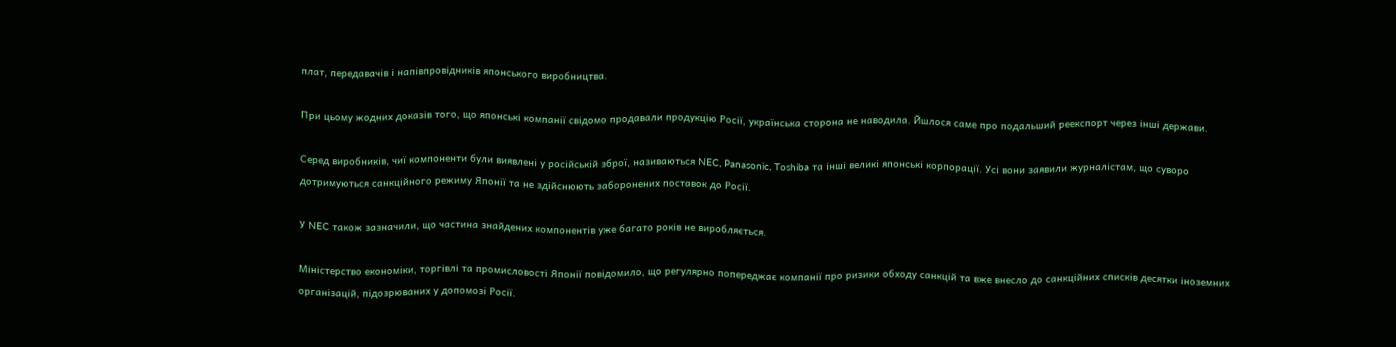плат, передавачів і напівпровідників японського виробництва.

При цьому жодних доказів того, що японські компанії свідомо продавали продукцію Росії, українська сторона не наводила. Йшлося саме про подальший реекспорт через інші держави.

Серед виробників, чиї компоненти були виявлені у російській зброї, називаються NEC, Panasonic, Toshiba та інші великі японські корпорації. Усі вони заявили журналістам, що суворо дотримуються санкційного режиму Японії та не здійснюють заборонених поставок до Росії.

У NEC також зазначили, що частина знайдених компонентів уже багато років не виробляється.

Міністерство економіки, торгівлі та промисловості Японії повідомило, що регулярно попереджає компанії про ризики обходу санкцій та вже внесло до санкційних списків десятки іноземних організацій, підозрюваних у допомозі Росії.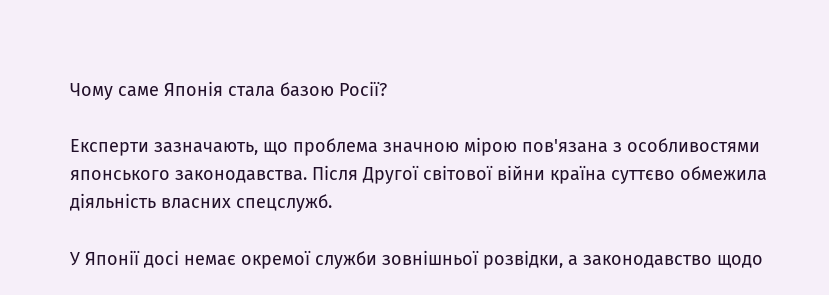Чому саме Японія стала базою Росії?

Експерти зазначають, що проблема значною мірою пов'язана з особливостями японського законодавства. Після Другої світової війни країна суттєво обмежила діяльність власних спецслужб.

У Японії досі немає окремої служби зовнішньої розвідки, а законодавство щодо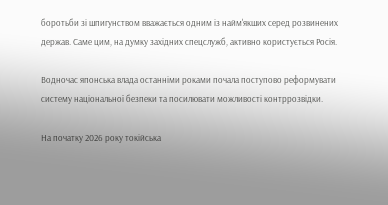боротьби зі шпигунством вважається одним із найм'якших серед розвинених держав. Саме цим, на думку західних спецслужб, активно користується Росія.

Водночас японська влада останніми роками почала поступово реформувати систему національної безпеки та посилювати можливості контррозвідки.

На початку 2026 року токійська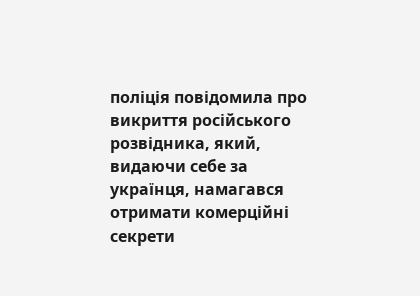поліція повідомила про викриття російського розвідника, який, видаючи себе за українця, намагався отримати комерційні секрети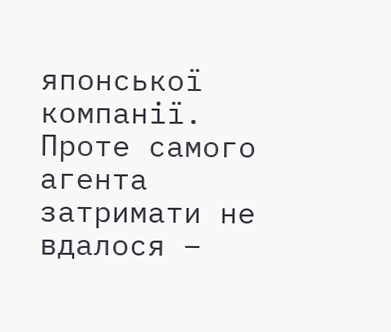японської компанії. Проте самого агента затримати не вдалося –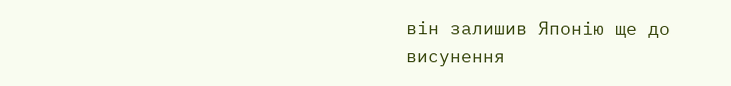він залишив Японію ще до висунення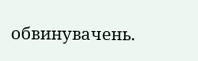обвинувачень.